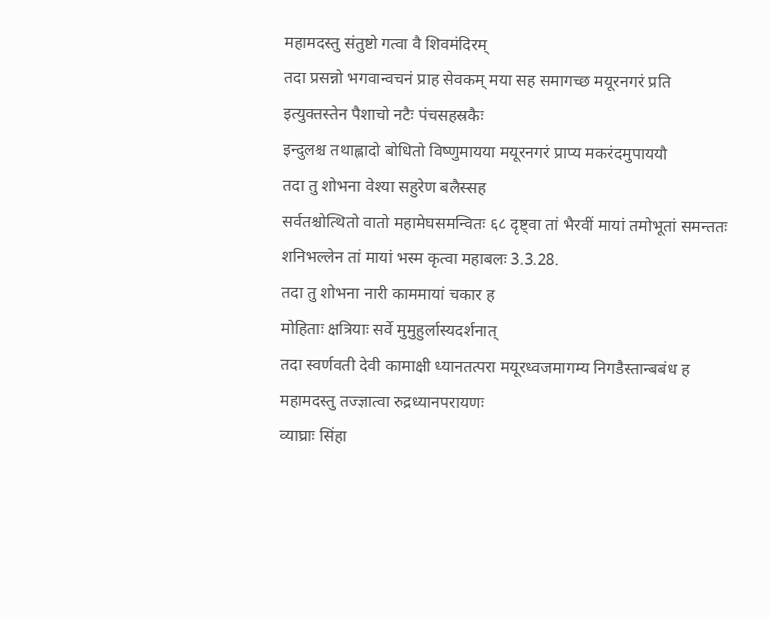महामदस्तु संतुष्टो गत्वा वै शिवमंदिरम्
तदा प्रसन्नो भगवान्वचनं प्राह सेवकम् मया सह समागच्छ मयूरनगरं प्रति
इत्युक्तस्तेन पैशाचो नटैः पंचसहस्रकैः
इन्दुलश्च तथाह्लादो बोधितो विष्णुमायया मयूरनगरं प्राप्य मकरंदमुपाययौ
तदा तु शोभना वेश्या सहुरेण बलैस्सह
सर्वतश्चोत्थितो वातो महामेघसमन्वितः ६८ दृष्ट्वा तां भैरवीं मायां तमोभूतां समन्ततः
शनिभल्लेन तां मायां भस्म कृत्वा महाबलः 3.3.28.
तदा तु शोभना नारी काममायां चकार ह
मोहिताः क्षत्रियाः सर्वे मुमुहुर्लास्यदर्शनात्
तदा स्वर्णवती देवी कामाक्षी ध्यानतत्परा मयूरध्वजमागम्य निगडैस्तान्बबंध ह
महामदस्तु तज्ज्ञात्वा रुद्रध्यानपरायणः
व्याघ्राः सिंहा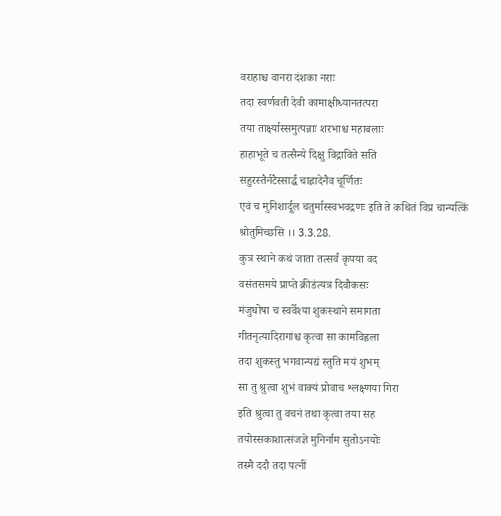वराहाश्च वानरा दंशका नराः
तदा स्वर्णवती देवी कामाक्षीध्यानतत्परा
तया तार्क्ष्यास्समुत्पन्नाः शरभाश्च महाबलाः
हाहाभूते च तत्सैन्ये दिक्षु विद्राविते सति
सहुरस्तैर्नटैस्सार्द्धं चाह्लादेनैव चूर्णितः
एवं च मुनिशार्दूल चतुर्मास्स्वभवद्रणः इति ते कथितं विप्र चान्यत्किं श्रोतुमिच्छसि ।। 3.3.28.
कुत्र स्थाने कथं जाता तत्सर्वं कृपया वद
वसंतसमये प्राप्ते क्रीडंत्यत्र दिवौकसः
मंजुघोषा च स्वर्वेश्या शुकस्थाने समागता
गीतनृत्यादिरागांश्च कृत्वा सा कामविह्वला
तदा शुकस्तु भगवान्पद्यं स्तुति मयं शुभम्
सा तु श्रुत्वा शुभं वाक्यं प्रोवाच श्लक्ष्णया गिरा
इति श्रुत्वा तु वचनं तथा कृत्वा तया सह
तयोस्सकाशात्संजज्ञे मुनिर्नाम सुतोऽनयोः
तस्मै ददौ तदा पत्नीं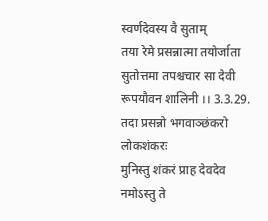स्वर्णदेवस्य वै सुताम्
तया रेमे प्रसन्नात्मा तयोर्जाता सुतोत्तमा तपश्चचार सा देवी रूपयौवन शालिनी ।। 3.3.29.
तदा प्रसन्नो भगवाञ्छंकरो लोकशंकरः
मुनिस्तु शंकरं प्राह देवदेव नमोऽस्तु ते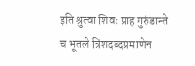इति श्रुत्वा शिवः प्राह गुरुंडान्ते च भूतले त्रिंशदब्दप्रमाणेन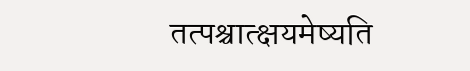तत्पश्चात्क्षयमेष्यति